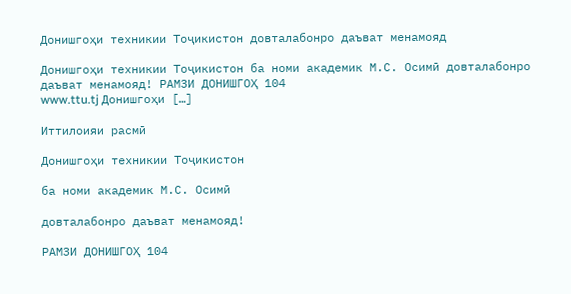Донишгоҳи техникии Тоҷикистон довталабонро даъват менамояд

Донишгоҳи техникии Тоҷикистон ба номи академик М.С. Осимӣ довталабонро даъват менамояд! РАМЗИ ДОНИШГОҲ 104                                                                                                                           www.ttu.tj Донишгоҳи […]

Иттилоияи расмӣ

Донишгоҳи техникии Тоҷикистон

ба номи академик М.С. Осимӣ

довталабонро даъват менамояд!

РАМЗИ ДОНИШГОҲ 104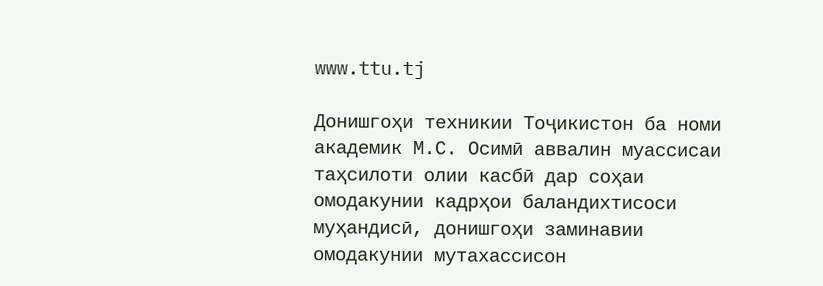www.ttu.tj

Донишгоҳи техникии Тоҷикистон ба номи академик М.С. Осимӣ аввалин муассисаи таҳсилоти олии касбӣ дар соҳаи омодакунии кадрҳои баландихтисоси муҳандисӣ, донишгоҳи заминавии омодакунии мутахассисон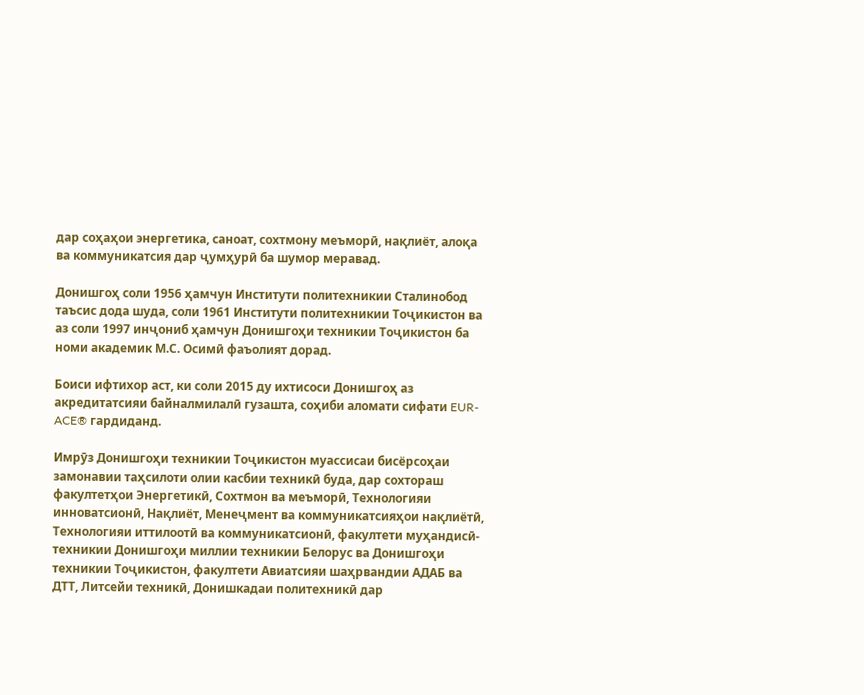дар соҳаҳои энергетика, саноат, сохтмону меъморӣ, нақлиёт, алоқа ва коммуникатсия дар ҷумҳурӣ ба шумор меравад.

Донишгоҳ соли 1956 ҳамчун Институти политехникии Сталинобод таъсис дода шуда, соли 1961 Институти политехникии Тоҷикистон ва аз соли 1997 инҷониб ҳамчун Донишгоҳи техникии Тоҷикистон ба номи академик М.С. Осимӣ фаъолият дорад.

Боиси ифтихор аст, ки соли 2015 ду ихтисоси Донишгоҳ аз акредитатсияи байналмилалӣ гузашта, соҳиби аломати сифати EUR-ACE® гардиданд.

Имрӯз Донишгоҳи техникии Тоҷикистон муассисаи бисёрсоҳаи замонавии таҳсилоти олии касбии техникӣ буда, дар сохтораш факултетҳои Энергетикӣ, Сохтмон ва меъморӣ, Технологияи инноватсионӣ, Нақлиёт, Менеҷмент ва коммуникатсияҳои нақлиётӣ, Технологияи иттилоотӣ ва коммуникатсионӣ, факултети муҳандисӣ-техникии Донишгоҳи миллии техникии Белорус ва Донишгоҳи техникии Тоҷикистон, факултети Авиатсияи шаҳрвандии АДАБ ва ДТТ, Литсейи техникӣ, Донишкадаи политехникӣ дар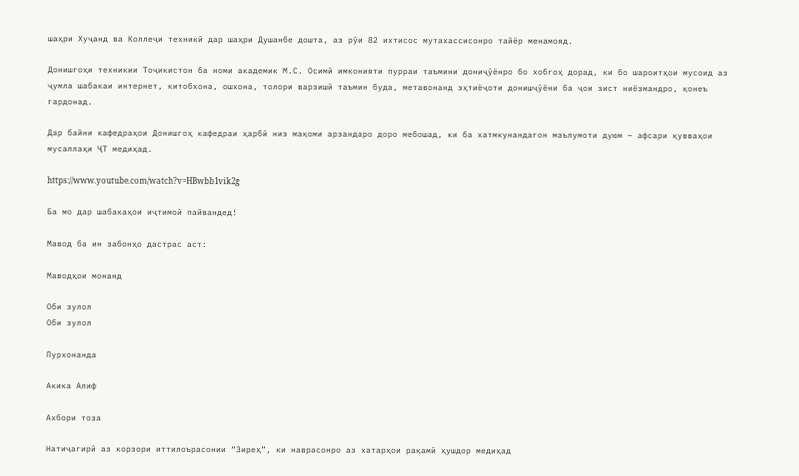шаҳри Хуҷанд ва Коллеҷи техникӣ дар шаҳри Душанбе дошта, аз рӯи 82 ихтисос мутахассисонро тайёр менамояд.

Донишгоҳи техникии Тоҷикистон ба номи академик М.С. Осимӣ имконияти пурраи таъмини дониҷӯёнро бо хобгоҳ дорад, ки бо шароитҳои мусоид аз ҷумла шабакаи интернет, китобхона, ошхона, толори варзишӣ таъмин буда, метавонанд эҳтиёҷоти донишҷӯёни ба ҷои зист ниёзмандро, қонеъ гардонад.

Дар байни кафедраҳои Донишгоҳ кафедраи ҳарбӣ низ мақоми арзандаро доро мебошад, ки ба хатмкунандагон маълумоти дуюм – афсари қувваҳои мусаллаҳи ҶТ медиҳад.

https://www.youtube.com/watch?v=HBwbb1vik2g

Ба мо дар шабакаҳои иҷтимоӣ пайвандед!

Мавод ба ин забонҳо дастрас аст:

Маводҳои монанд

Оби зулол
Оби зулол

Пурхонанда

Акика Алиф

Ахбори тоза

Натиҷагирӣ аз корзори иттилоърасонии “Зиреҳ”, ки наврасонро аз хатарҳои рақамӣ ҳушдор медиҳад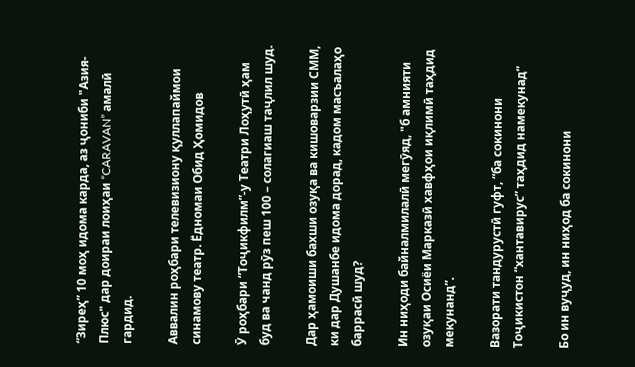“Зиреҳ” 10 моҳ идома карда, аз ҷониби "Азия-Плюс" дар доираи лоиҳаи “CARAVAN” амалӣ гардид.

Аввалин роҳбари телевизиону қуллапаймои синамову театр. Ёдномаи Обид Ҳомидов

Ӯ роҳбари “Тоҷикфилм”-у Театри Лоҳутӣ ҳам буд ва чанд рӯз пеш 100 – солагиаш таҷлил шуд.

Дар ҳамоиши бахши озуқа ва кишоварзии СММ, ки дар Душанбе идома дорад, кадом масъалаҳо баррасӣ шуд?

Ин ниҳоди байналмилалӣ мегӯяд, "б амнияти озуқаи Осиёи Марказӣ хавфҳои иқлимӣ таҳдид мекунанд”.

Вазорати тандурустӣ гуфт, “ба сокинони Тоҷикистон “хантавирус” таҳдид намекунад”

Бо ин вуҷуд, ин ниҳод ба сокинони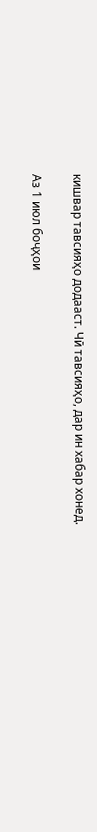кишвар тавсияҳо додааст. Чӣ тавсияҳо, дар ин хабар хонед.

Аз 1 июл боҷҳои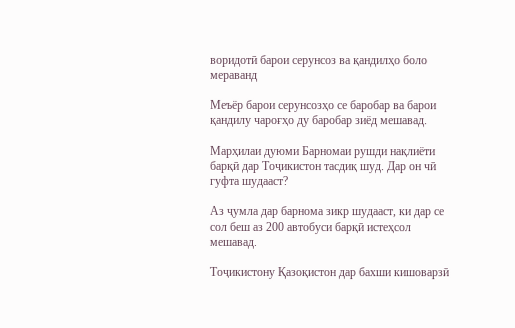воридотӣ барои серунсоз ва қандилҳо боло мераванд

Меъёр барои серунсозҳо се баробар ва барои қандилу чароғҳо ду баробар зиёд мешавад.

Марҳилаи дуюми Барномаи рушди нақлиёти барқӣ дар Тоҷикистон тасдиқ шуд. Дар он чӣ гуфта шудааст?

Аз ҷумла дар барнома зикр шудааст, ки дар се сол беш аз 200 автобуси барқӣ истеҳсол мешавад.

Тоҷикистону Қазоқистон дар бахши кишоварзӣ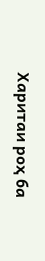Харитаи роҳ ба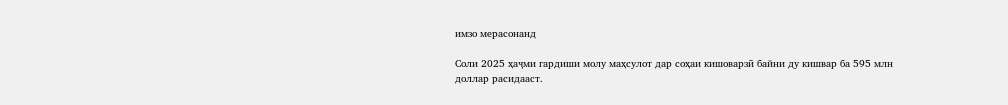имзо мерасонанд

Соли 2025 ҳаҷми гардиши молу маҳсулот дар соҳаи кишоварзӣ байни ду кишвар ба 595 млн доллар расидааст.